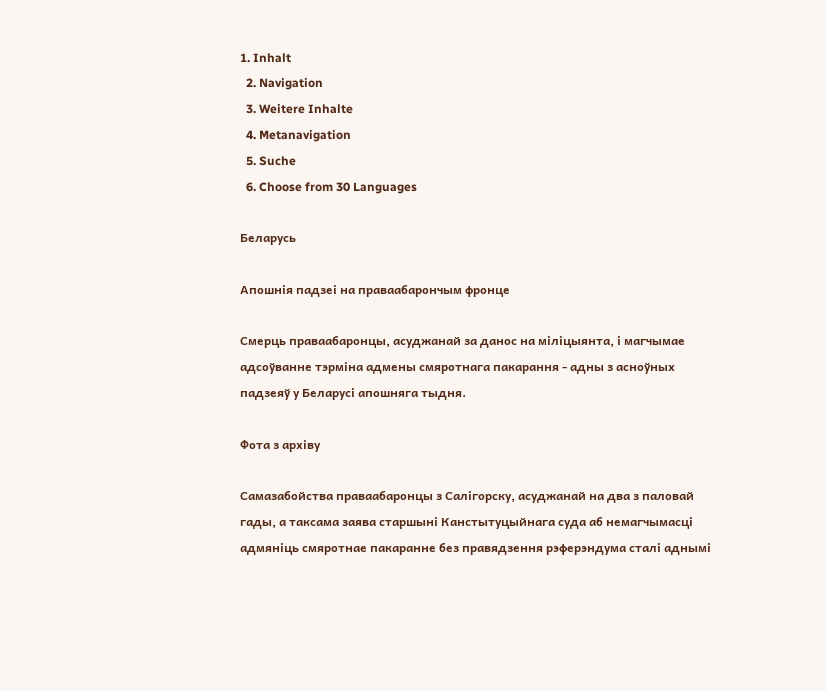1. Inhalt
  2. Navigation
  3. Weitere Inhalte
  4. Metanavigation
  5. Suche
  6. Choose from 30 Languages

Беларусь

Апошнія падзеі на праваабарончым фронце

Смерць праваабаронцы, асуджанай за данос на міліцыянта, і магчымае адсоўванне тэрміна адмены смяротнага пакарання - адны з асноўных падзеяў у Беларусі апошняга тыдня.

Фота з архіву

Самазабойства праваабаронцы з Салігорску, асуджанай на два з паловай гады, а таксама заява старшыні Канстытуцыйнага суда аб немагчымасці адмяніць смяротнае пакаранне без правядзення рэферэндума сталі аднымі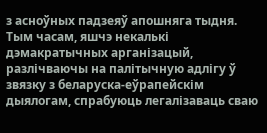з асноўных падзеяў апошняга тыдня. Тым часам, яшчэ некалькі дэмакратычных арганізацый, разлічваючы на палітычную адлігу ў звязку з беларуска-еўрапейскім дыялогам, спрабуюць легалізаваць сваю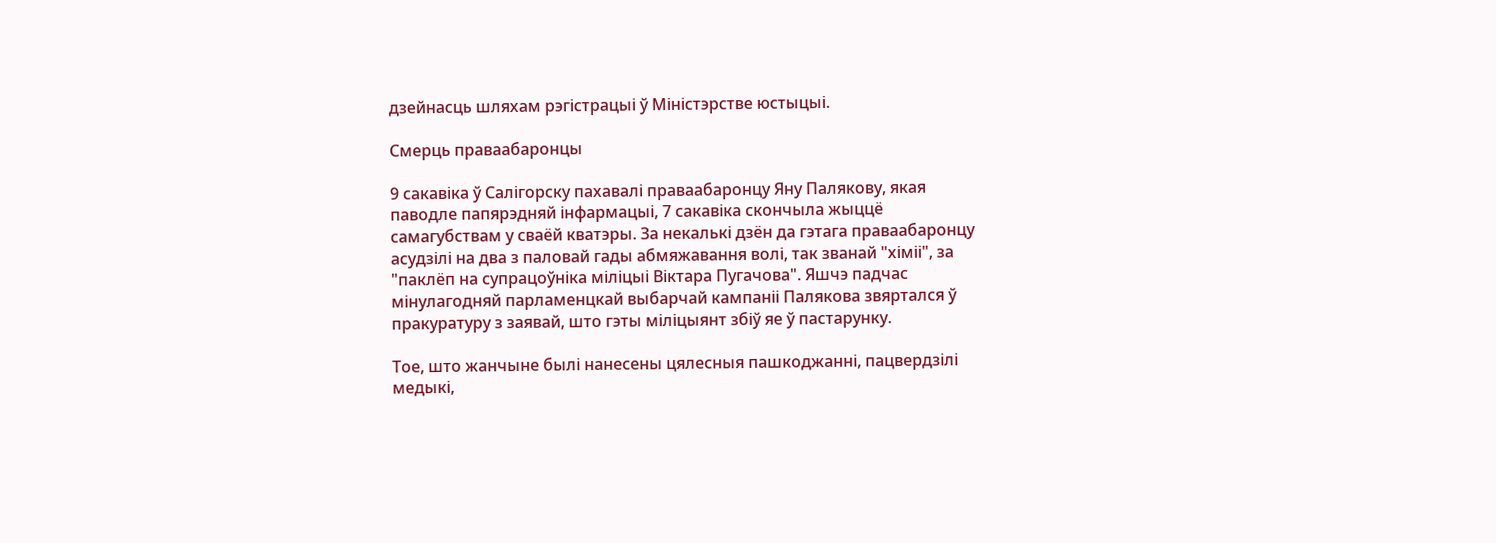дзейнасць шляхам рэгістрацыі ў Міністэрстве юстыцыі.

Смерць праваабаронцы

9 сакавіка ў Салігорску пахавалі праваабаронцу Яну Палякову, якая паводле папярэдняй інфармацыі, 7 сакавіка скончыла жыццё самагубствам у сваёй кватэры. За некалькі дзён да гэтага праваабаронцу асудзілі на два з паловай гады абмяжавання волі, так званай "хіміі", за "паклёп на супрацоўніка міліцыі Віктара Пугачова". Яшчэ падчас мінулагодняй парламенцкай выбарчай кампаніі Палякова звяртался ў пракуратуру з заявай, што гэты міліцыянт збіў яе ў пастарунку.

Тое, што жанчыне былі нанесены цялесныя пашкоджанні, пацвердзілі медыкі,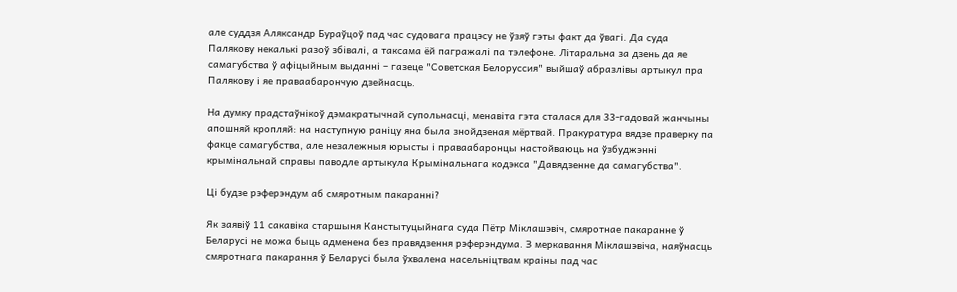але суддзя Аляксандр Бураўцоў пад час судовага працэсу не ўзяў гэты факт да ўвагі. Да суда Палякову некалькі разоў збівалі, а таксама ёй пагражалі па тэлефоне. Літаральна за дзень да яе самагубства ў афіцыйным выданні – газеце "Советская Белоруссия" выйшаў абразлівы артыкул пра Палякову і яе праваабарончую дзейнасць.

На думку прадстаўнікоў дэмакратычнай супольнасці, менавіта гэта сталася для 33-гадовай жанчыны апошняй кропляй: на наступную раніцу яна была знойдзеная мёртвай. Пракуратура вядзе праверку па факце самагубства, але незалежныя юрысты і праваабаронцы настойваюць на ўзбуджэнні крымінальнай справы паводле артыкула Крымінальнага кодэкса "Давядзенне да самагубства".

Ці будзе рэферэндум аб смяротным пакаранні?

Як заявіў 11 сакавіка старшыня Канстытуцыйнага суда Пётр Міклашэвіч, смяротнае пакаранне ў Беларусі не можа быць адменена без правядзення рэферэндума. З меркавання Міклашэвіча, наяўнасць смяротнага пакарання ў Беларусі была ўхвалена насельніцтвам краіны пад час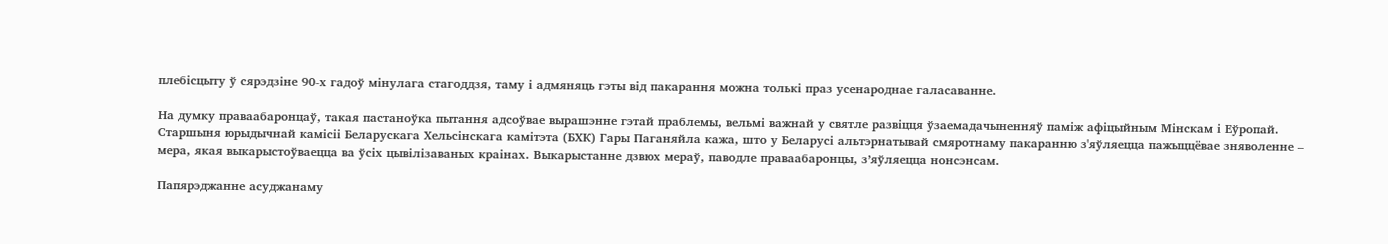плебісцыту ў сярэдзіне 90-х гадоў мінулага стагоддзя, таму і адмяняць гэты від пакарання можна толькі праз усенароднае галасаванне.

На думку праваабаронцаў, такая пастаноўка пытання адсоўвае вырашэнне гэтай праблемы, вельмі важнай у святле развіцця ўзаемадачыненняў паміж афіцыйным Мінскам і Еўропай. Старшыня юрыдычнай камісіі Беларускага Хельсінскага камітэта (БХК) Гары Паганяйла кажа, што у Беларусі альтэрнатывай смяротнаму пакаранню з'яўляецца пажыццёвае зняволенне – мера, якая выкарыстоўваецца ва ўсіх цывілізаваных краінах. Выкарыстанне дзвюх мераў, паводле праваабаронцы, з’яўляецца нонсэнсам.

Папярэджанне асуджанаму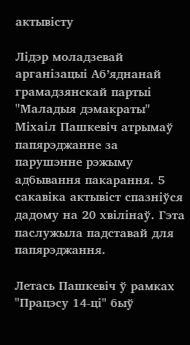актывісту

Лідэр моладзевай арганізацыі Аб’яднанай грамадзянскай партыі "Маладыя дэмакраты" Міхаіл Пашкевіч атрымаў папярэджанне за парушэнне рэжыму адбывання пакарання. 5 сакавіка актывіст спазніўся дадому на 20 хвілінаў. Гэта паслужыла падставай для папярэджання.

Летась Пашкевіч ў рамках "Працэсу 14‑ці" быў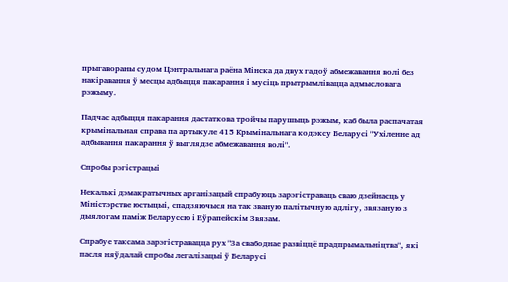прыгавораны судом Цэнтральнага раёна Мінска да двух гадоў абмежавання волі без накіравання ў месцы адбыцця пакарання і мусіць прытрымлівацца адмысловага рэжыму.

Падчас адбыцця пакарання дастаткова тройчы парушыць рэжым, каб была распачатая крымінальная справа па артыкуле 415 Крымінальнага кодэксу Беларусі "Ухіленне ад адбывання пакарання ў выглядзе абмежавання волі".

Спробы рэгістрацыі

Некалькі дэмакратычных арганізацый спрабуюць зарэгістраваць сваю дзейнасць у Міністэрстве юстыцыі, спадзяючыся на так званую палітычную адлігу, звязаную з дыялогам паміж Беларуссю і Еўрапейскім Звязам.

Спрабуе таксама зарэгістравацца рух "За свабоднае развіццё прадпрымальніцтва", які пасля няўдалай спробы легалізацыі ў Беларусі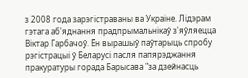з 2008 года зарэгістраваны ва Украіне. Лідэрам гэтага аб'яднання прадпрымальнікаў з'яўляецца Віктар Гарбачоў. Ён вырашыў паўтарыць спробу рэгістрацыі ў Беларусі пасля папярэджання пракуратуры горада Барысава "за дзейнасць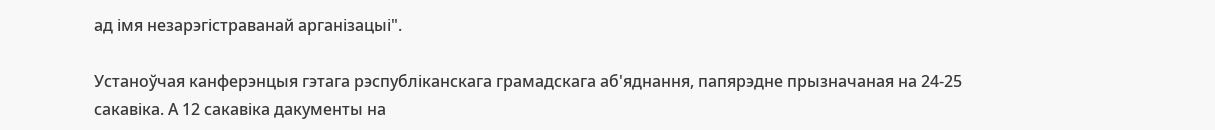ад імя незарэгістраванай арганізацыі".

Устаноўчая канферэнцыя гэтага рэспубліканскага грамадскага аб'яднання, папярэдне прызначаная на 24-25 сакавіка. А 12 сакавіка дакументы на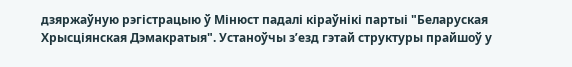дзяржаўную рэгістрацыю ў Мінюст падалі кіраўнікі партыі "Беларуская Хрысціянская Дэмакратыя". Устаноўчы з’езд гэтай структуры прайшоў у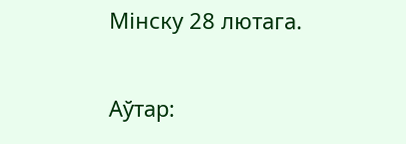Мінску 28 лютага.

Аўтар: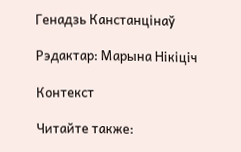Генадзь Канстанцінаў

Рэдактар: Марына Нікіціч

Контекст

Читайте также: